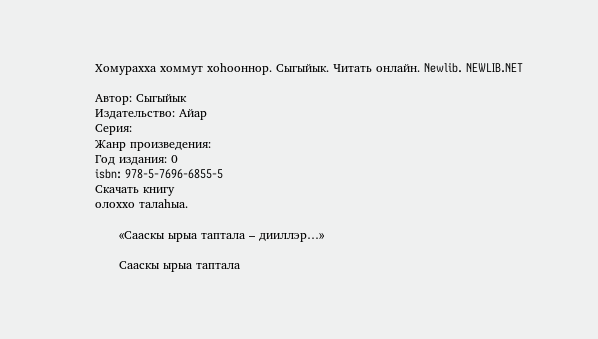Хомурахха хоммут хоһооннор. Сыгыйык. Читать онлайн. Newlib. NEWLIB.NET

Автор: Сыгыйык
Издательство: Айар
Серия:
Жанр произведения:
Год издания: 0
isbn: 978-5-7696-6855-5
Скачать книгу
олоххо талаһыа.

      «Сааскы ырыа таптала – дииллэр…»

      Сааскы ырыа таптала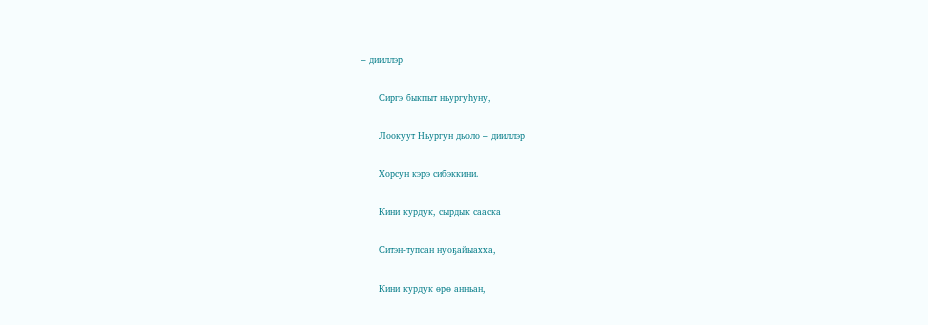– дииллэр

      Сиргэ быкпыт ньургуһуну,

      Лоокуут Ньургун дьоло – дииллэр

      Хорсун кэрэ сибэккини.

      Кини курдук, сырдык сааска

      Ситэн-тупсан нуоҕайыахха,

      Кини курдук өрө анньан,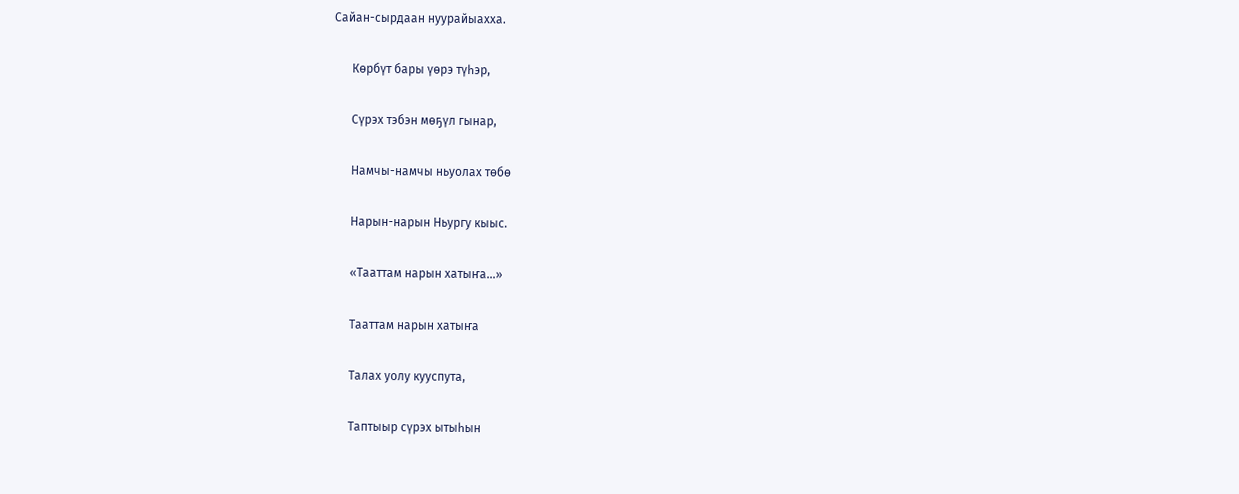Сайан-сырдаан нуурайыахха.

      Көрбүт бары үөрэ түһэр,

      Сүрэх тэбэн мөҕүл гынар,

      Намчы-намчы ньуолах төбө

      Нарын-нарын Ньургу кыыс.

      «Тааттам нарын хатыҥа…»

      Тааттам нарын хатыҥа

      Талах уолу кууспута,

      Таптыыр сүрэх ытыһын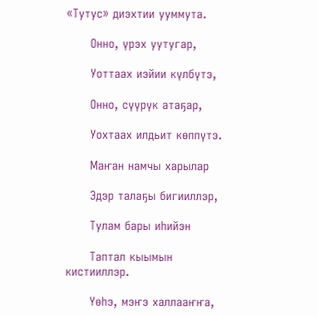«Тутус» диэхтии ууммута.

      Онно, үрэх уутугар,

      Уоттаах иэйии күлбүтэ,

      Онно, сүүрүк атаҕар,

      Уохтаах илдьит көппүтэ.

      Маҥан намчы харылар

      Эдэр талаҕы бигииллэр,

      Тулам бары иһийэн

      Таптал кыымын кистииллэр.

      Үөһэ, мэҥэ халлааҥҥа,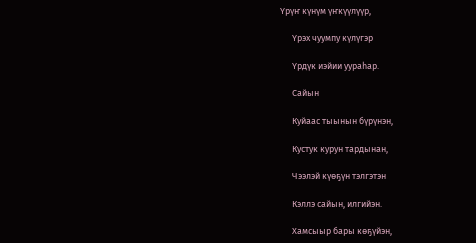Үрүҥ күнүм үҥкүүлүүр,

      Үрэх чуумпу күлүгэр

      Үрдүк иэйии уураһар.

      Сайын

      Куйаас тыынын бүрүнэн,

      Кустук курун тардынан,

      Чээлэй күөҕүн тэлгэтэн

      Кэллэ сайын, илгийэн.

      Хамсыыр бары көҕүйэн,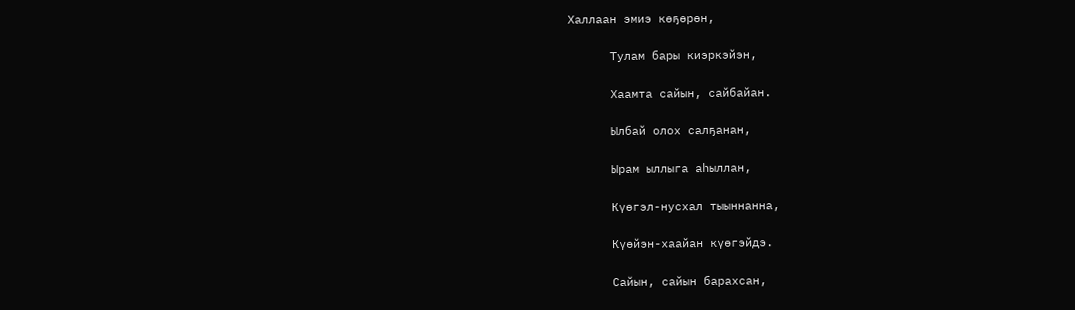Халлаан эмиэ көҕөрөн,

      Тулам бары киэркэйэн,

      Хаамта сайын, сайбайан.

      Ылбай олох салҕанан,

      Ырам ыллыга аһыллан,

      Күөгэл-нусхал тыыннанна,

      Күөйэн-хаайан күөгэйдэ.

      Сайын, сайын барахсан,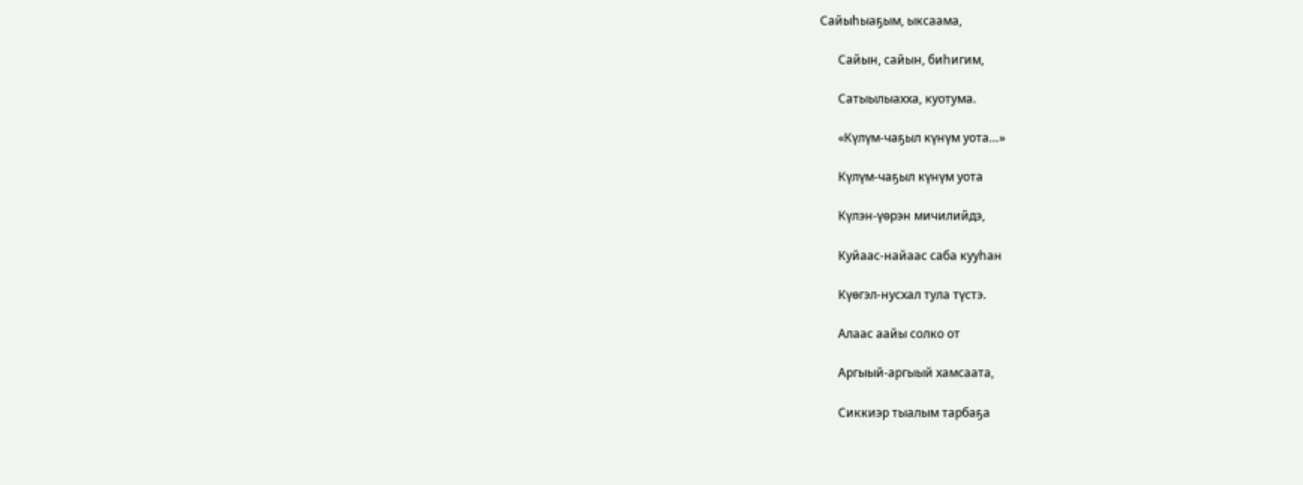Сайыһыаҕым, ыксаама,

      Сайын, сайын, биһигим,

      Сатыылыахха, куотума.

      «Күлүм-чаҕыл күнүм уота…»

      Күлүм-чаҕыл күнүм уота

      Күлэн-үөрэн мичилийдэ,

      Куйаас-найаас саба кууһан

      Күөгэл-нусхал тула түстэ.

      Алаас аайы солко от

      Аргыый-аргыый хамсаата,

      Сиккиэр тыалым тарбаҕа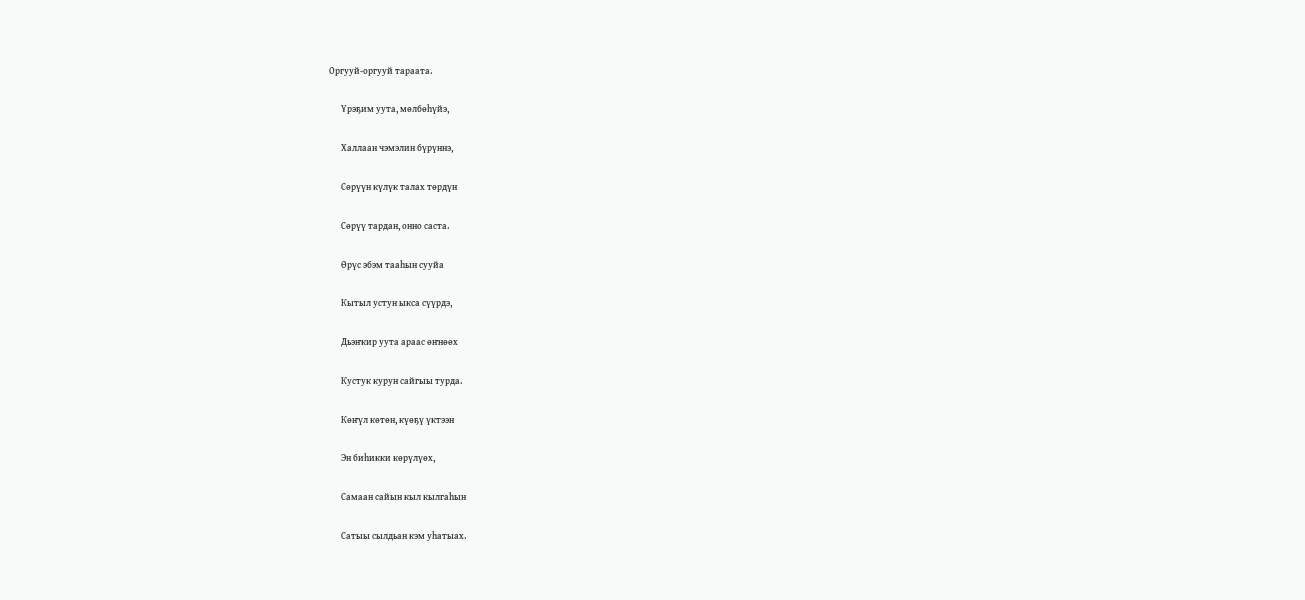Оргууй-оргууй тараата.

      Үрэҕим уута, мөлбөһүйэ,

      Халлаан чэмэлин бүрүннэ,

      Сөрүүн күлүк талах төрдүн

      Сөрүү тардан, онно саста.

      Өрүс эбэм тааһын сууйа

      Кытыл устун ыкса сүүрдэ,

      Дьэҥкир уута араас өҥнөөх

      Кустук курун сайгыы турда.

      Көҥүл көтөн, күөҕү үктээн

      Эн биһикки көрүлүөх,

      Самаан сайын кыл кылгаһын

      Сатыы сылдьан кэм уһатыах.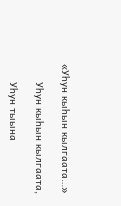«Уһун кыһын кылгаата…»

      Уһун кыһын кылгаата,

      Уһун тыына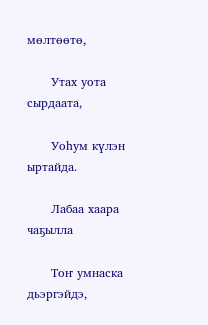мөлтөөтө,

      Утах уота сырдаата,

      Уоһум күлэн ыртайда.

      Лабаа хаара чаҕылла

      Тоҥ умнаска дьэргэйдэ,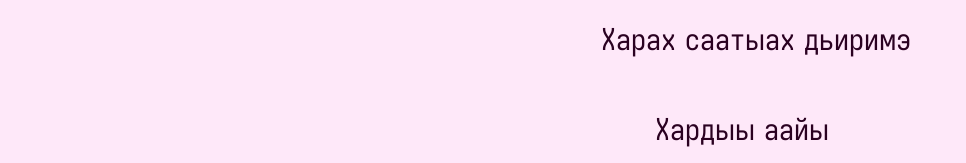Харах саатыах дьиримэ

      Хардыы аайы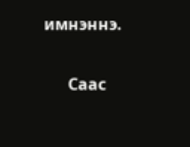имнэннэ.

      Саас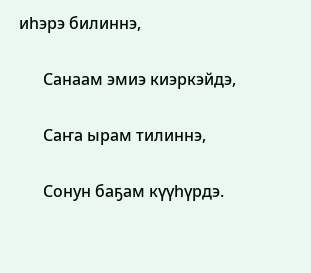иһэрэ билиннэ,

      Санаам эмиэ киэркэйдэ,

      Саҥа ырам тилиннэ,

      Сонун баҕам күүһүрдэ.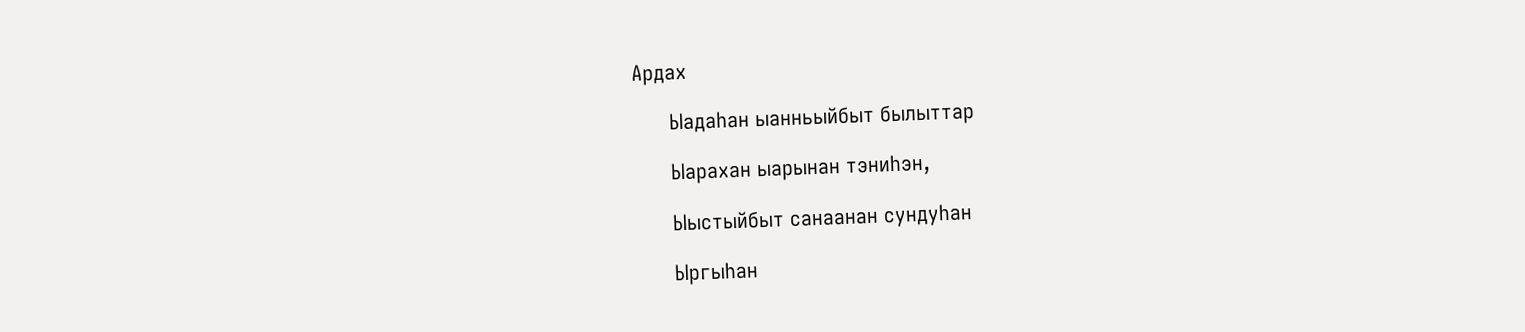Ардах

      Ыадаһан ыанньыйбыт былыттар

      Ыарахан ыарынан тэниһэн,

      Ыыстыйбыт санаанан сундуһан

      Ыргыһан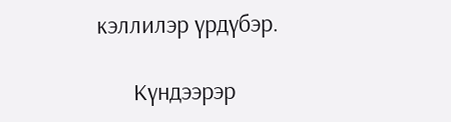кэллилэр үрдүбэр.

      Күндээрэр